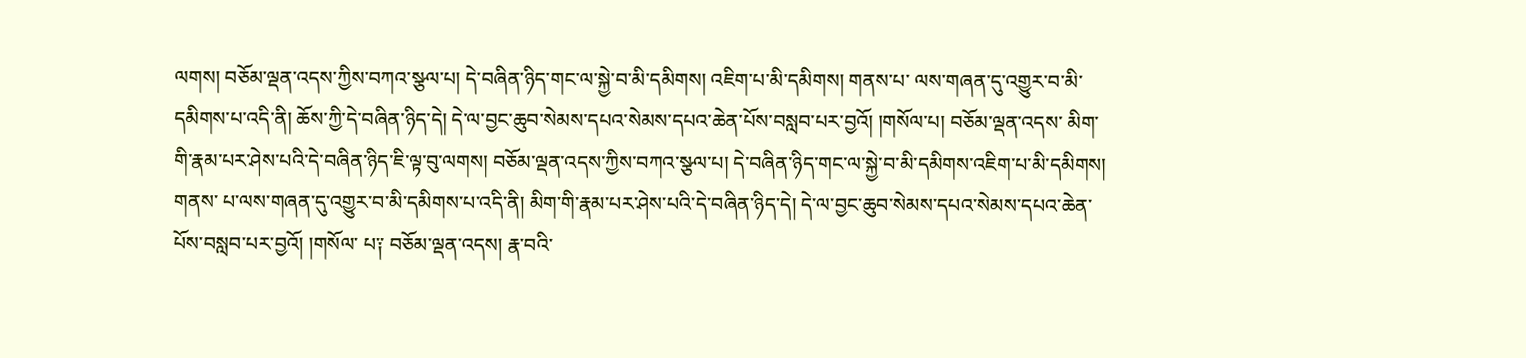ལགས། བཅོམ་ལྡན་འདས་ཀྱིས་བཀའ་སྩལ་པ། དེ་བཞིན་ཉིད་གང་ལ་སྐྱེ་བ་མི་དམིགས། འཇིག་པ་མི་དམིགས། གནས་པ་ ལས་གཞན་དུ་འགྱུར་བ་མི་དམིགས་པ་འདི་ནི། ཆོས་ཀྱི་དེ་བཞིན་ཉིད་དེ། དེ་ལ་བྱང་ཆུབ་སེམས་དཔའ་སེམས་དཔའ་ཆེན་པོས་བསླབ་པར་བྱའོ། །གསོལ་པ། བཅོམ་ལྡན་འདས་ མིག་གི་རྣམ་པར་ཤེས་པའི་དེ་བཞིན་ཉིད་ཇི་ལྟ་བུ་ལགས། བཅོམ་ལྡན་འདས་ཀྱིས་བཀའ་སྩལ་པ། དེ་བཞིན་ཉིད་གང་ལ་སྐྱེ་བ་མི་དམིགས་འཇིག་པ་མི་དམིགས། གནས་ པ་ལས་གཞན་དུ་འགྱུར་བ་མི་དམིགས་པ་འདི་ནི། མིག་གི་རྣམ་པར་ཤེས་པའི་དེ་བཞིན་ཉིད་དེ། དེ་ལ་བྱང་ཆུབ་སེམས་དཔའ་སེམས་དཔའ་ཆེན་པོས་བསླབ་པར་བྱའོ། །གསོལ་ པ༑ བཅོམ་ལྡན་འདས། རྣ་བའི་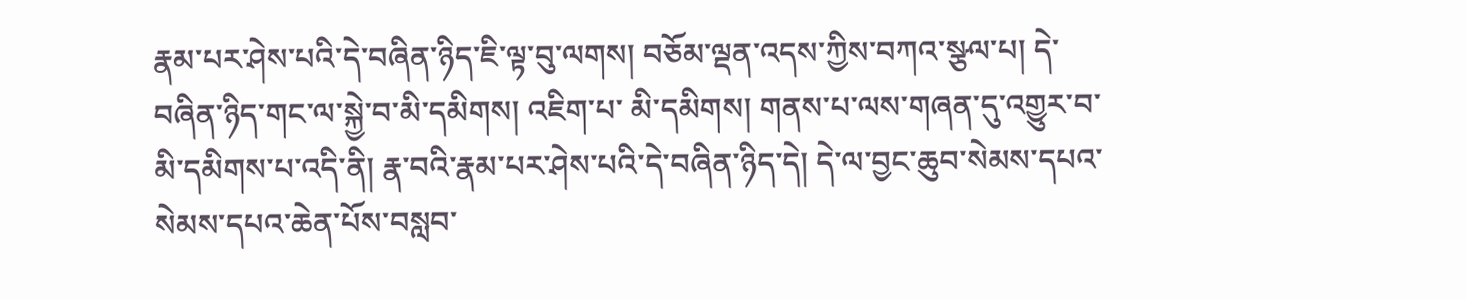རྣམ་པར་ཤེས་པའི་དེ་བཞིན་ཉིད་ཇི་ལྟ་བུ་ལགས། བཅོམ་ལྡན་འདས་ཀྱིས་བཀའ་སྩལ་པ། དེ་བཞིན་ཉིད་གང་ལ་སྐྱེ་བ་མི་དམིགས། འཇིག་པ་ མི་དམིགས། གནས་པ་ལས་གཞན་དུ་འགྱུར་བ་མི་དམིགས་པ་འདི་ནི། རྣ་བའི་རྣམ་པར་ཤེས་པའི་དེ་བཞིན་ཉིད་དེ། དེ་ལ་བྱང་ཆུབ་སེམས་དཔའ་སེམས་དཔའ་ཆེན་པོས་བསླབ་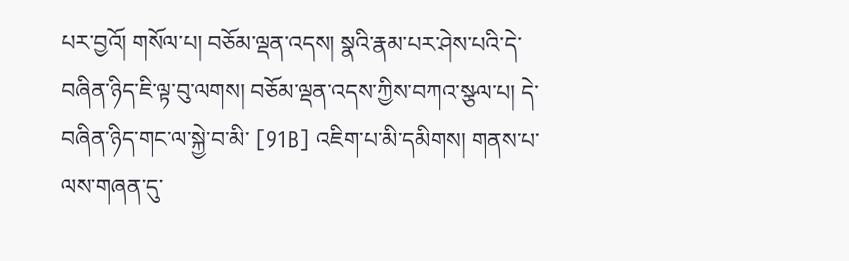པར་བྱའོ། གསོལ་པ། བཅོམ་ལྡན་འདས། སྣའི་རྣམ་པར་ཤེས་པའི་དེ་བཞིན་ཉིད་ཇི་ལྟ་བུ་ལགས། བཅོམ་ལྡན་འདས་ཀྱིས་བཀའ་སྩལ་པ། དེ་བཞིན་ཉིད་གང་ལ་སྐྱེ་བ་མི་ [91B] འཇིག་པ་མི་དམིགས། གནས་པ་ལས་གཞན་དུ་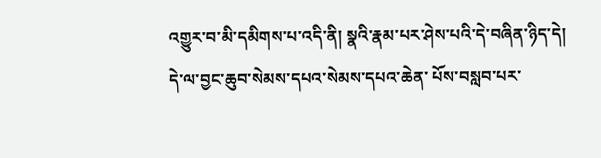འགྱུར་བ་མི་དམིགས་པ་འདི་ནི། སྣའི་རྣམ་པར་ཤེས་པའི་དེ་བཞིན་ཉིད་དེ། དེ་ལ་བྱང་ཆུབ་སེམས་དཔའ་སེམས་དཔའ་ཆེན་ པོས་བསླབ་པར་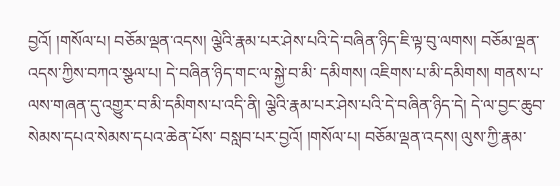བྱའོ། །གསོལ་པ། བཅོམ་ལྡན་འདས། ལྕེའི་རྣམ་པར་ཤེས་པའི་དེ་བཞིན་ཉིད་ཇི་ལྟ་བུ་ལགས། བཅོམ་ལྡན་འདས་ཀྱིས་བཀའ་སྩལ་པ། དེ་བཞིན་ཉིད་གང་ལ་སྐྱེ་བ་མི་ དམིགས། འཇིགས་པ་མི་དམིགས། གནས་པ་ལས་གཞན་དུ་འགྱུར་བ་མི་དམིགས་པ་འདི་ནི། ལྕེའི་རྣམ་པར་ཤེས་པའི་དེ་བཞིན་ཉིད་དེ། དེ་ལ་བྱང་ཆུབ་སེམས་དཔའ་སེམས་དཔའ་ཆེན་པོས་ བསླབ་པར་བྱའོ། །གསོལ་པ། བཅོམ་ལྡན་འདས། ལུས་ཀྱི་རྣམ་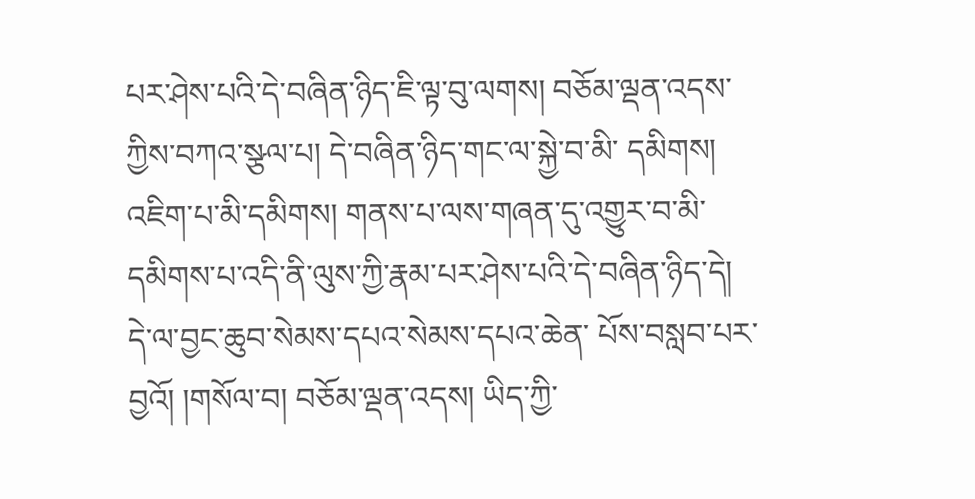པར་ཤེས་པའི་དེ་བཞིན་ཉིད་ཇི་ལྟ་བུ་ལགས། བཅོམ་ལྡན་འདས་ཀྱིས་བཀའ་སྩལ་པ། དེ་བཞིན་ཉིད་གང་ལ་སྐྱེ་བ་མི་ དམིགས། འཇིག་པ་མི་དམིགས། གནས་པ་ལས་གཞན་དུ་འགྱུར་བ་མི་དམིགས་པ་འདི་ནི་ལུས་ཀྱི་རྣམ་པར་ཤེས་པའི་དེ་བཞིན་ཉིད་དེ། དེ་ལ་བྱང་ཆུབ་སེམས་དཔའ་སེམས་དཔའ་ཆེན་ པོས་བསླབ་པར་བྱའོ། །གསོལ་བ། བཅོམ་ལྡན་འདས། ཡིད་ཀྱི་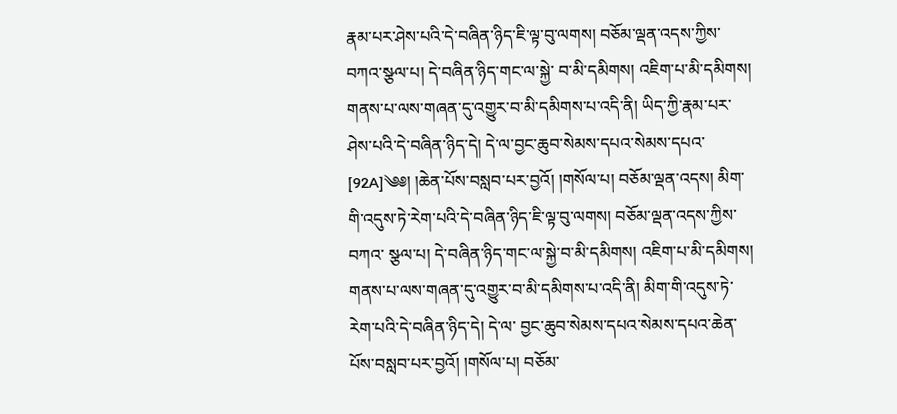རྣམ་པར་ཤེས་པའི་དེ་བཞིན་ཉིད་ཇི་ལྟ་བུ་ལགས། བཅོམ་ལྡན་འདས་ཀྱིས་བཀའ་སྩལ་པ། དེ་བཞིན་ཉིད་གང་ལ་སྐྱེ་ བ་མི་དམིགས། འཇིག་པ་མི་དམིགས། གནས་པ་ལས་གཞན་དུ་འགྱུར་བ་མི་དམིགས་པ་འདི་ནི། ཡིད་ཀྱི་རྣམ་པར་ཤེས་པའི་དེ་བཞིན་ཉིད་དེ། དེ་ལ་བྱང་ཆུབ་སེམས་དཔའ་སེམས་དཔའ་ [92A]༄༅། །ཆེན་པོས་བསླབ་པར་བྱའོ། །གསོལ་པ། བཅོམ་ལྡན་འདས། མིག་གི་འདུས་ཏེ་རེག་པའི་དེ་བཞིན་ཉིད་ཇི་ལྟ་བུ་ལགས། བཅོམ་ལྡན་འདས་ཀྱིས་བཀའ་ སྩལ་པ། དེ་བཞིན་ཉིད་གང་ལ་སྐྱེ་བ་མི་དམིགས། འཇིག་པ་མི་དམིགས། གནས་པ་ལས་གཞན་དུ་འགྱུར་བ་མི་དམིགས་པ་འདི་ནི། མིག་གི་འདུས་ཏེ་རེག་པའི་དེ་བཞིན་ཉིད་དེ། དེ་ལ་ བྱང་ཆུབ་སེམས་དཔའ་སེམས་དཔའ་ཆེན་པོས་བསླབ་པར་བྱའོ། །གསོལ་པ། བཅོམ་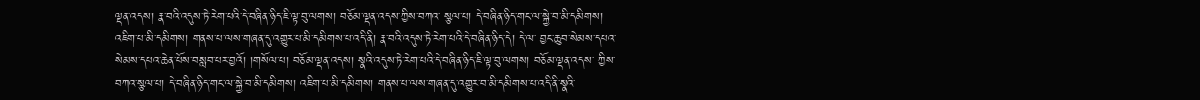ལྡན་འདས། རྣ་བའི་འདུས་ཏེ་རེག་པའི་དེ་བཞིན་ཉིད་ཇི་ལྟ་བུ་ལགས། བཅོམ་ལྡན་འདས་ཀྱིས་བཀའ་ སྩལ་པ། དེ་བཞིན་ཉིད་གང་ལ་སྐྱེ་བ་མི་དམིགས། འཇིག་པ་མི་དམིགས། གནས་པ་ལས་གཞན་དུ་འགྱུར་པ་མི་དམིགས་པ་འདི་ནི། རྣ་བའི་འདུས་ཏེ་རེག་པའི་དེ་བཞིན་ཉིད་དེ། དེ་ལ་ བྱང་ཆུབ་སེམས་དཔའ་སེམས་དཔའ་ཆེན་པོས་བསླབ་པར་བྱའོ། །གསོལ་པ། བཅོམ་ལྡན་འདས། སྣའི་འདུས་ཏེ་རེག་པའི་དེ་བཞིན་ཉིད་ཇི་ལྟ་བུ་ལགས། བཅོམ་ལྡན་འདས་ ཀྱིས་བཀའ་སྩལ་པ། དེ་བཞིན་ཉིད་གང་ལ་སྐྱེ་བ་མི་དམིགས། འཇིག་པ་མི་དམིགས། གནས་པ་ལས་གཞན་དུ་འགྱུར་བ་མི་དམིགས་པ་འདི་ནི་སྣའི་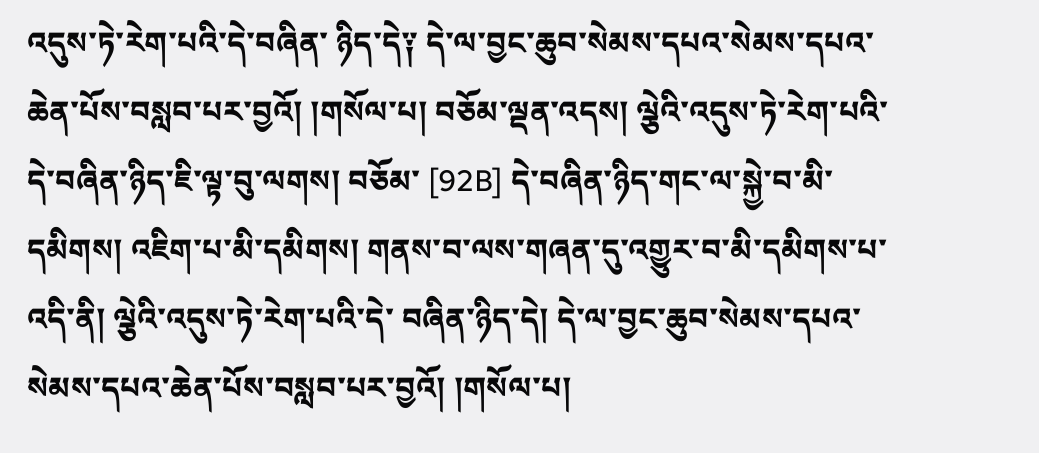འདུས་ཏེ་རེག་པའི་དེ་བཞིན་ ཉིད་དེ༑ དེ་ལ་བྱང་ཆུབ་སེམས་དཔའ་སེམས་དཔའ་ཆེན་པོས་བསླབ་པར་བྱའོ། །གསོལ་པ། བཅོམ་ལྡན་འདས། ལྕེའི་འདུས་ཏེ་རེག་པའི་དེ་བཞིན་ཉིད་ཇི་ལྟ་བུ་ལགས། བཅོམ་ [92B] དེ་བཞིན་ཉིད་གང་ལ་སྐྱེ་བ་མི་དམིགས། འཇིག་པ་མི་དམིགས། གནས་བ་ལས་གཞན་དུ་འགྱུར་བ་མི་དམིགས་པ་འདི་ནི། ལྕེའི་འདུས་ཏེ་རེག་པའི་དེ་ བཞིན་ཉིད་དེ། དེ་ལ་བྱང་ཆུབ་སེམས་དཔའ་སེམས་དཔའ་ཆེན་པོས་བསླབ་པར་བྱའོ། །གསོལ་པ།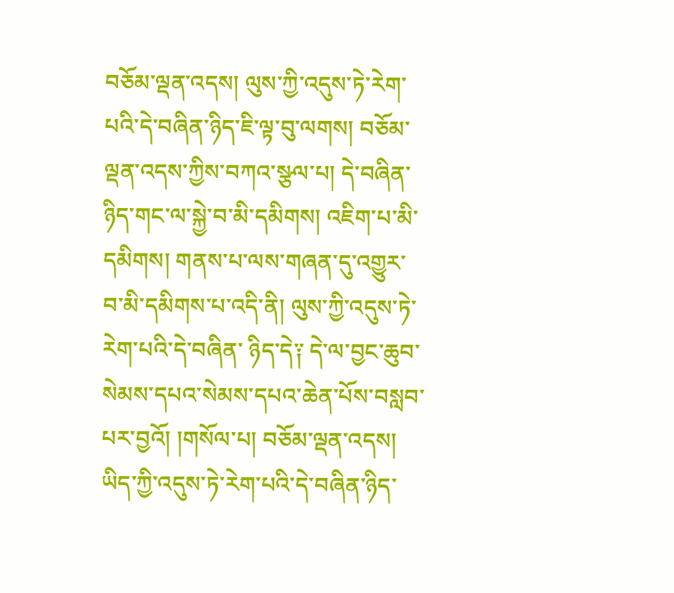བཅོམ་ལྡན་འདས། ལུས་ཀྱི་འདུས་ཏེ་རེག་པའི་དེ་བཞིན་ཉིད་ཇི་ལྟ་བུ་ལགས། བཅོམ་ ལྡན་འདས་ཀྱིས་བཀའ་སྩལ་པ། དེ་བཞིན་ཉིད་གང་ལ་སྐྱེ་བ་མི་དམིགས། འཇིག་པ་མི་དམིགས། གནས་པ་ལས་གཞན་དུ་འགྱུར་བ་མི་དམིགས་པ་འདི་ནི། ལུས་ཀྱི་འདུས་ཏེ་རེག་པའི་དེ་བཞིན་ ཉིད་དེ༑ དེ་ལ་བྱང་ཆུབ་སེམས་དཔའ་སེམས་དཔའ་ཆེན་པོས་བསླབ་པར་བྱའོ། །གསོལ་པ། བཅོམ་ལྡན་འདས། ཡིད་ཀྱི་འདུས་ཏེ་རེག་པའི་དེ་བཞིན་ཉིད་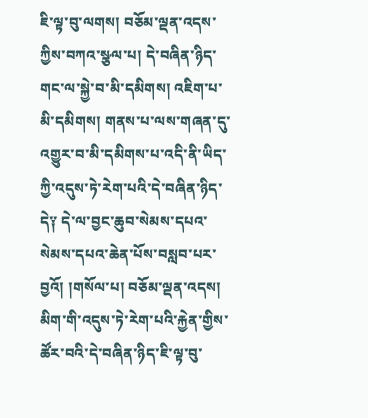ཇི་ལྟ་བུ་ལགས། བཅོམ་ལྡན་འདས་ ཀྱིས་བཀའ་སྩལ་པ། དེ་བཞིན་ཉིད་གང་ལ་སྐྱེ་བ་མི་དམིགས། འཇིག་པ་མི་དམིགས། གནས་པ་ལས་གཞན་དུ་འགྱུར་བ་མི་དམིགས་པ་འདི་ནི་ཡིད་ཀྱི་འདུས་ཏེ་རེག་པའི་དེ་བཞིན་ཉིད་ དེ༑ དེ་ལ་བྱང་ཆུབ་སེམས་དཔའ་སེམས་དཔའ་ཆེན་པོས་བསླབ་པར་བྱའོ། །གསོལ་པ། བཅོམ་ལྡན་འདས། མིག་གི་འདུས་ཏེ་རེག་པའི་རྐྱེན་གྱིས་ཚོར་བའི་དེ་བཞིན་ཉིད་ཇི་ལྟ་བུ་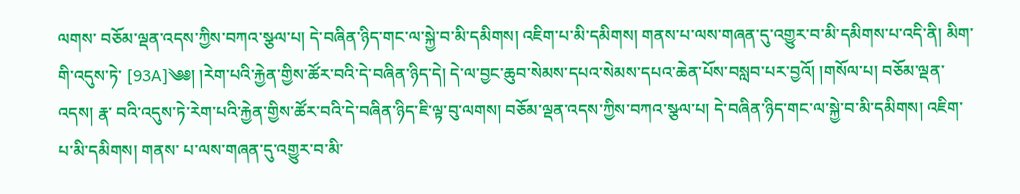ལགས་ བཅོམ་ལྡན་འདས་ཀྱིས་བཀའ་སྩལ་པ། དེ་བཞིན་ཉིད་གང་ལ་སྐྱེ་བ་མི་དམིགས། འཇིག་པ་མི་དམིགས། གནས་པ་ལས་གཞན་དུ་འགྱུར་བ་མི་དམིགས་པ་འདི་ནི། མིག་གི་འདུས་ཏེ་ [93A]༄༅། །རེག་པའི་རྐྱེན་གྱིས་ཚོར་བའི་དེ་བཞིན་ཉིད་དེ། དེ་ལ་བྱང་ཆུབ་སེམས་དཔའ་སེམས་དཔའ་ཆེན་པོས་བསླབ་པར་བྱའོ། །གསོལ་པ། བཅོམ་ལྡན་འདས། རྣ་ བའི་འདུས་ཏེ་རེག་པའི་རྐྱེན་གྱིས་ཚོར་བའི་དེ་བཞིན་ཉིད་ཇི་ལྟ་བུ་ལགས། བཅོམ་ལྡན་འདས་ཀྱིས་བཀའ་སྩལ་པ། དེ་བཞིན་ཉིད་གང་ལ་སྐྱེ་བ་མི་དམིགས། འཇིག་པ་མི་དམིགས། གནས་ པ་ལས་གཞན་དུ་འགྱུར་བ་མི་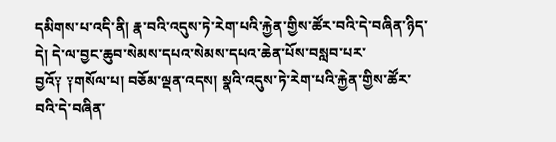དམིགས་པ་འདི་ནི། རྣ་བའི་འདུས་ཏེ་རེག་པའི་རྐྱེན་གྱིས་ཚོར་བའི་དེ་བཞིན་ཉིད་དེ། དེ་ལ་བྱང་ཆུབ་སེམས་དཔའ་སེམས་དཔའ་ཆེན་པོས་བསླབ་པར་ བྱའོ༑ ༑གསོལ་པ། བཅོམ་ལྡན་འདས། སྣའི་འདུས་ཏེ་རེག་པའི་རྐྱེན་གྱིས་ཚོར་བའི་དེ་བཞིན་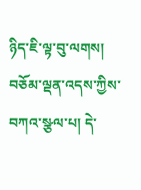ཉིད་ཇི་ལྟ་བུ་ལགས། བཅོམ་ལྡན་འདས་ཀྱིས་བཀའ་སྩལ་པ། དེ་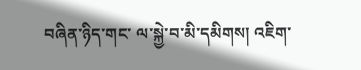བཞིན་ཉིད་གང་ ལ་སྐྱེ་བ་མི་དམིགས། འཇིག་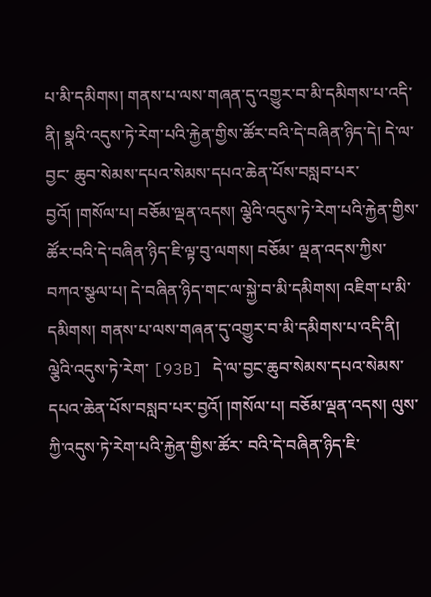པ་མི་དམིགས། གནས་པ་ལས་གཞན་དུ་འགྱུར་བ་མི་དམིགས་པ་འདི་ནི། སྣའི་འདུས་ཏེ་རེག་པའི་རྐྱེན་གྱིས་ཚོར་བའི་དེ་བཞིན་ཉིད་དེ། དེ་ལ་བྱང་ ཆུབ་སེམས་དཔའ་སེམས་དཔའ་ཆེན་པོས་བསླབ་པར་བྱའོ། །གསོལ་པ། བཅོམ་ལྡན་འདས། ལྕེའི་འདུས་ཏེ་རེག་པའི་རྐྱེན་གྱིས་ཚོར་བའི་དེ་བཞིན་ཉིད་ཇི་ལྟ་བུ་ལགས། བཅོམ་ ལྡན་འདས་ཀྱིས་བཀའ་སྩལ་པ། དེ་བཞིན་ཉིད་གང་ལ་སྐྱེ་བ་མི་དམིགས། འཇིག་པ་མི་དམིགས། གནས་པ་ལས་གཞན་དུ་འགྱུར་བ་མི་དམིགས་པ་འདི་ནི། ལྕེའི་འདུས་ཏེ་རེག་ [93B] དེ་ལ་བྱང་ཆུབ་སེམས་དཔའ་སེམས་དཔའ་ཆེན་པོས་བསླབ་པར་བྱའོ། །གསོལ་པ། བཅོམ་ལྡན་འདས། ལུས་ཀྱི་འདུས་ཏེ་རེག་པའི་རྐྱེན་གྱིས་ཚོར་ བའི་དེ་བཞིན་ཉིད་ཇི་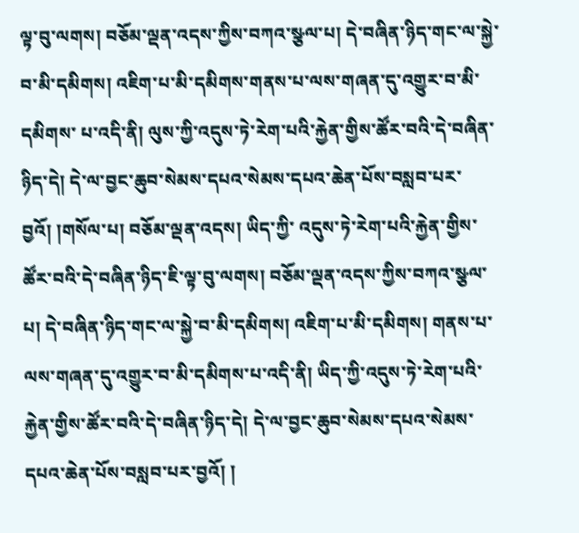ལྟ་བུ་ལགས། བཅོམ་ལྡན་འདས་ཀྱིས་བཀའ་སྩལ་པ། དེ་བཞིན་ཉིད་གང་ལ་སྐྱེ་བ་མི་དམིགས། འཇིག་པ་མི་དམིགས་གནས་པ་ལས་གཞན་དུ་འགྱུར་བ་མི་དམིགས་ པ་འདི་ནི། ལུས་ཀྱི་འདུས་ཏེ་རེག་པའི་རྐྱེན་གྱིས་ཚོར་བའི་དེ་བཞིན་ཉིད་དེ། དེ་ལ་བྱང་ཆུབ་སེམས་དཔའ་སེམས་དཔའ་ཆེན་པོས་བསླབ་པར་བྱའོ། །གསོལ་པ། བཅོམ་ལྡན་འདས། ཡིད་ཀྱི་ འདུས་ཏེ་རེག་པའི་རྐྱེན་གྱིས་ཚོར་བའི་དེ་བཞིན་ཉིད་ཇི་ལྟ་བུ་ལགས། བཅོམ་ལྡན་འདས་ཀྱིས་བཀའ་སྩལ་པ། དེ་བཞིན་ཉིད་གང་ལ་སྐྱེ་བ་མི་དམིགས། འཇིག་པ་མི་དམིགས། གནས་པ་ ལས་གཞན་དུ་འགྱུར་བ་མི་དམིགས་པ་འདི་ནི། ཡིད་ཀྱི་འདུས་ཏེ་རེག་པའི་རྐྱེན་གྱིས་ཚོར་བའི་དེ་བཞིན་ཉིད་དེ། དེ་ལ་བྱང་ཆུབ་སེམས་དཔའ་སེམས་དཔའ་ཆེན་པོས་བསླབ་པར་བྱའོ། །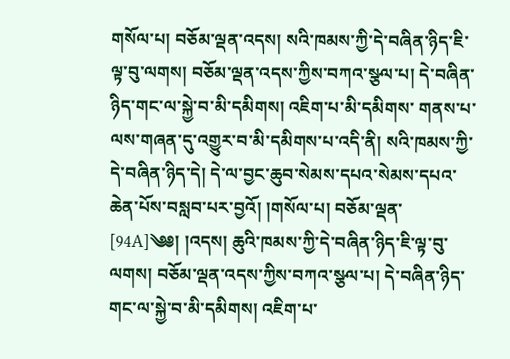གསོལ་པ། བཅོམ་ལྡན་འདས། སའི་ཁམས་ཀྱི་དེ་བཞིན་ཉིད་ཇི་ལྟ་བུ་ལགས། བཅོམ་ལྡན་འདས་ཀྱིས་བཀའ་སྩལ་པ། དེ་བཞིན་ཉིད་གང་ལ་སྐྱེ་བ་མི་དམིགས། འཇིག་པ་མི་དམིགས་ གནས་པ་ལས་གཞན་དུ་འགྱུར་བ་མི་དམིགས་པ་འདི་ནི། སའི་ཁམས་ཀྱི་དེ་བཞིན་ཉིད་དེ། དེ་ལ་བྱང་ཆུབ་སེམས་དཔའ་སེམས་དཔའ་ཆེན་པོས་བསླབ་པར་བྱའོ། །གསོལ་པ། བཅོམ་ལྡན་ [94A]༄༅། །འདས། ཆུའི་ཁམས་ཀྱི་དེ་བཞིན་ཉིད་ཇི་ལྟ་བུ་ལགས། བཅོམ་ལྡན་འདས་ཀྱིས་བཀའ་སྩལ་པ། དེ་བཞིན་ཉིད་གང་ལ་སྐྱེ་བ་མི་དམིགས། འཇིག་པ་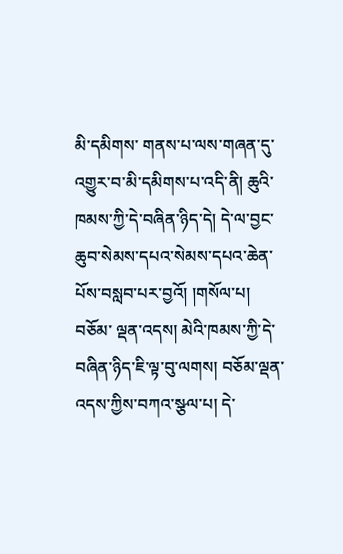མི་དམིགས་ གནས་པ་ལས་གཞན་དུ་འགྱུར་བ་མི་དམིགས་པ་འདི་ནི། ཆུའི་ཁམས་ཀྱི་དེ་བཞིན་ཉིད་དེ། དེ་ལ་བྱང་ཆུབ་སེམས་དཔའ་སེམས་དཔའ་ཆེན་པོས་བསླབ་པར་བྱའོ། །གསོལ་པ། བཅོམ་ ལྡན་འདས། མེའི་ཁམས་ཀྱི་དེ་བཞིན་ཉིད་ཇི་ལྟ་བུ་ལགས། བཅོམ་ལྡན་འདས་ཀྱིས་བཀའ་སྩལ་པ། དེ་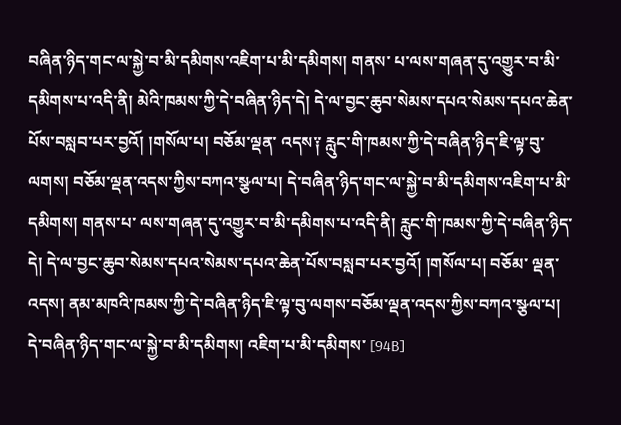བཞིན་ཉིད་གང་ལ་སྐྱེ་བ་མི་དམིགས་འཇིག་པ་མི་དམིགས། གནས་ པ་ལས་གཞན་དུ་འགྱུར་བ་མི་དམིགས་པ་འདི་ནི། མེའི་ཁམས་ཀྱི་དེ་བཞིན་ཉིད་དེ། དེ་ལ་བྱང་ཆུབ་སེམས་དཔའ་སེམས་དཔའ་ཆེན་པོས་བསླབ་པར་བྱའོ། །གསོལ་པ། བཅོམ་ལྡན་ འདས༑ རླུང་གི་ཁམས་ཀྱི་དེ་བཞིན་ཉིད་ཇི་ལྟ་བུ་ལགས། བཅོམ་ལྡན་འདས་ཀྱིས་བཀའ་སྩལ་པ། དེ་བཞིན་ཉིད་གང་ལ་སྐྱེ་བ་མི་དམིགས་འཇིག་པ་མི་དམིགས། གནས་པ་ ལས་གཞན་དུ་འགྱུར་བ་མི་དམིགས་པ་འདི་ནི། རླུང་གི་ཁམས་ཀྱི་དེ་བཞིན་ཉིད་དེ། དེ་ལ་བྱང་ཆུབ་སེམས་དཔའ་སེམས་དཔའ་ཆེན་པོས་བསླབ་པར་བྱའོ། །གསོལ་པ། བཅོམ་ ལྡན་འདས། ནམ་མཁའི་ཁམས་ཀྱི་དེ་བཞིན་ཉིད་ཇི་ལྟ་བུ་ལགས་བཅོམ་ལྡན་འདས་ཀྱིས་བཀའ་སྩལ་པ། དེ་བཞིན་ཉིད་གང་ལ་སྐྱེ་བ་མི་དམིགས། འཇིག་པ་མི་དམིགས་ [94B]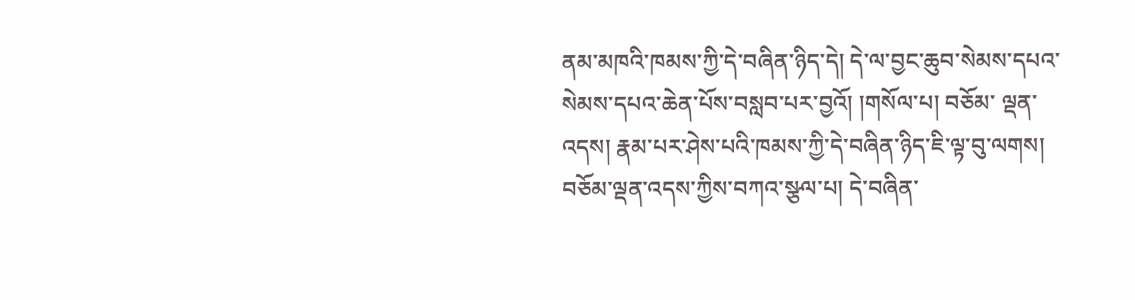ནམ་མཁའི་ཁམས་ཀྱི་དེ་བཞིན་ཉིད་དེ། དེ་ལ་བྱང་ཆུབ་སེམས་དཔའ་སེམས་དཔའ་ཆེན་པོས་བསླབ་པར་བྱའོ། །གསོལ་པ། བཅོམ་ ལྡན་འདས། རྣམ་པར་ཤེས་པའི་ཁམས་ཀྱི་དེ་བཞིན་ཉིད་ཇི་ལྟ་བུ་ལགས། བཅོམ་ལྡན་འདས་ཀྱིས་བཀའ་སྩལ་པ། དེ་བཞིན་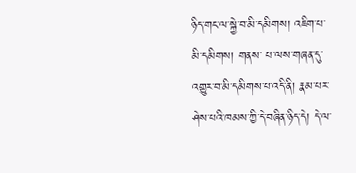ཉིད་གང་ལ་སྐྱེ་བ་མི་དམིགས། འཇིག་པ་མི་དམིགས། གནས་ པ་ལས་གཞན་དུ་འགྱུར་བ་མི་དམིགས་པ་འདི་ནི། རྣམ་པར་ཤེས་པའི་ཁམས་ཀྱི་དེ་བཞིན་ཉིད་དེ། དེ་ལ་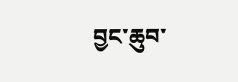བྱང་ཆུབ་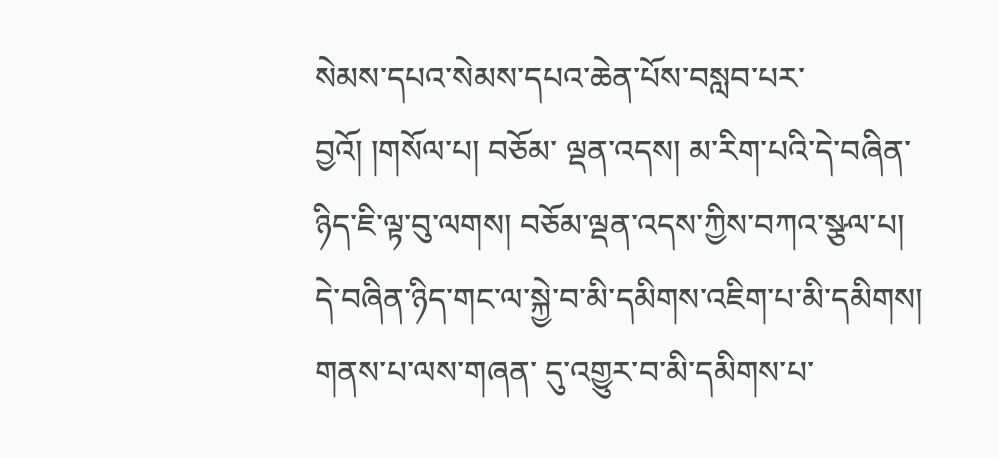སེམས་དཔའ་སེམས་དཔའ་ཆེན་པོས་བསླབ་པར་བྱའོ། །གསོལ་པ། བཅོམ་ ལྡན་འདས། མ་རིག་པའི་དེ་བཞིན་ཉིད་ཇི་ལྟ་བུ་ལགས། བཅོམ་ལྡན་འདས་ཀྱིས་བཀའ་སྩལ་པ། དེ་བཞིན་ཉིད་གང་ལ་སྐྱེ་བ་མི་དམིགས་འཇིག་པ་མི་དམིགས། གནས་པ་ལས་གཞན་ དུ་འགྱུར་བ་མི་དམིགས་པ་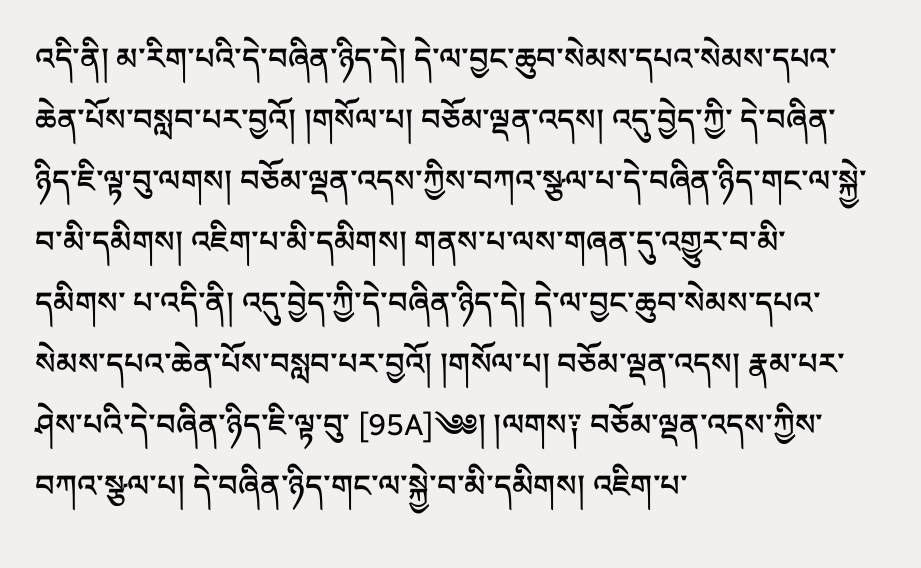འདི་ནི། མ་རིག་པའི་དེ་བཞིན་ཉིད་དེ། དེ་ལ་བྱང་ཆུབ་སེམས་དཔའ་སེམས་དཔའ་ཆེན་པོས་བསླབ་པར་བྱའོ། །གསོལ་པ། བཅོམ་ལྡན་འདས། འདུ་བྱེད་ཀྱི་ དེ་བཞིན་ཉིད་ཇི་ལྟ་བུ་ལགས། བཅོམ་ལྡན་འདས་ཀྱིས་བཀའ་སྩལ་པ་དེ་བཞིན་ཉིད་གང་ལ་སྐྱེ་བ་མི་དམིགས། འཇིག་པ་མི་དམིགས། གནས་པ་ལས་གཞན་དུ་འགྱུར་བ་མི་དམིགས་ པ་འདི་ནི། འདུ་བྱེད་ཀྱི་དེ་བཞིན་ཉིད་དེ། དེ་ལ་བྱང་ཆུབ་སེམས་དཔའ་སེམས་དཔའ་ཆེན་པོས་བསླབ་པར་བྱའོ། །གསོལ་པ། བཅོམ་ལྡན་འདས། རྣམ་པར་ཤེས་པའི་དེ་བཞིན་ཉིད་ཇི་ལྟ་བུ་ [95A]༄༅། །ལགས༑ བཅོམ་ལྡན་འདས་ཀྱིས་བཀའ་སྩལ་པ། དེ་བཞིན་ཉིད་གང་ལ་སྐྱེ་བ་མི་དམིགས། འཇིག་པ་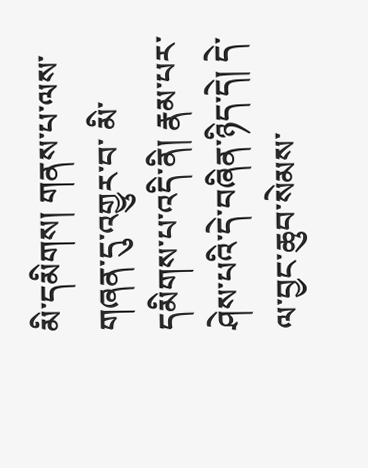མི་དམིགས། གནས་པ་ལས་གཞན་དུ་འགྱུར་བ་ མི་དམིགས་པ་འདི་ནི། རྣམ་པར་ཤེས་པའི་དེ་བཞིན་ཉིད་དེ། དེ་ལ་བྱང་ཆུབ་སེམས་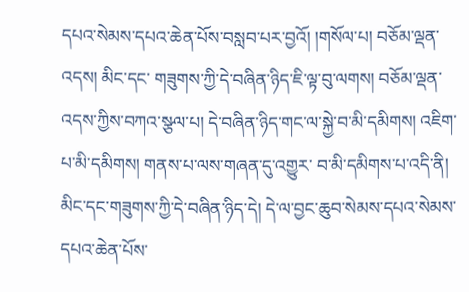དཔའ་སེམས་དཔའ་ཆེན་པོས་བསླབ་པར་བྱའོ། །གསོལ་པ། བཅོམ་ལྡན་འདས། མིང་དང་ གཟུགས་ཀྱི་དེ་བཞིན་ཉིད་ཇི་ལྟ་བུ་ལགས། བཅོམ་ལྡན་འདས་ཀྱིས་བཀའ་སྩལ་པ། དེ་བཞིན་ཉིད་གང་ལ་སྐྱེ་བ་མི་དམིགས། འཇིག་པ་མི་དམིགས། གནས་པ་ལས་གཞན་དུ་འགྱུར་ བ་མི་དམིགས་པ་འདི་ནི། མིང་དང་གཟུགས་ཀྱི་དེ་བཞིན་ཉིད་དེ། དེ་ལ་བྱང་ཆུབ་སེམས་དཔའ་སེམས་དཔའ་ཆེན་པོས་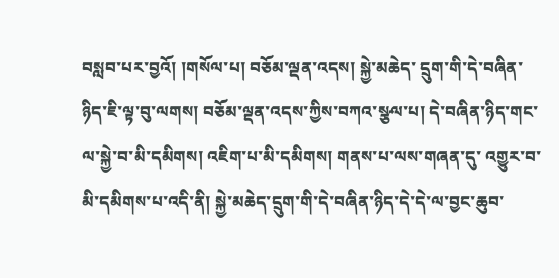བསླབ་པར་བྱའོ། །གསོལ་པ། བཅོམ་ལྡན་འདས། སྐྱེ་མཆེད་ དྲུག་གི་དེ་བཞིན་ཉིད་ཇི་ལྟ་བུ་ལགས། བཅོམ་ལྡན་འདས་ཀྱིས་བཀའ་སྩལ་པ། དེ་བཞིན་ཉིད་གང་ལ་སྐྱེ་བ་མི་དམིགས། འཇིག་པ་མི་དམིགས། གནས་པ་ལས་གཞན་དུ་ འགྱུར་བ་མི་དམིགས་པ་འདི་ནི། སྐྱེ་མཆེད་དྲུག་གི་དེ་བཞིན་ཉིད་དེ་དེ་ལ་བྱང་ཆུབ་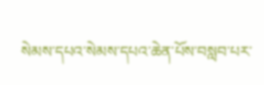སེམས་དཔའ་སེམས་དཔའ་ཆེན་པོས་བསླབ་པར་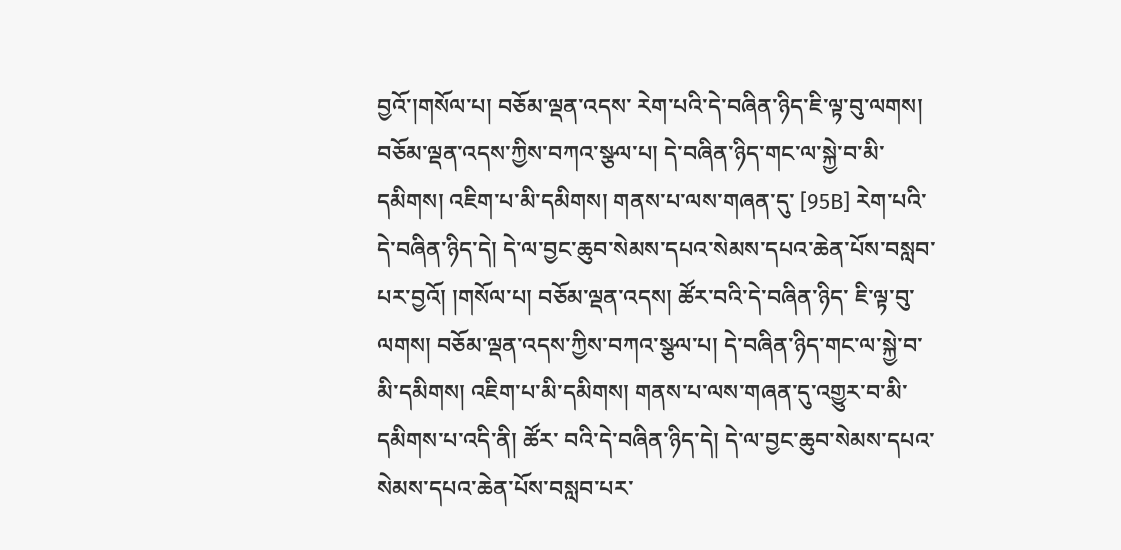བྱའོ་།གསོལ་པ། བཅོམ་ལྡན་འདས་ རེག་པའི་དེ་བཞིན་ཉིད་ཇི་ལྟ་བུ་ལགས། བཅོམ་ལྡན་འདས་ཀྱིས་བཀའ་སྩལ་པ། དེ་བཞིན་ཉིད་གང་ལ་སྐྱེ་བ་མི་དམིགས། འཇིག་པ་མི་དམིགས། གནས་པ་ལས་གཞན་དུ་ [95B] རེག་པའི་དེ་བཞིན་ཉིད་དེ། དེ་ལ་བྱང་ཆུབ་སེམས་དཔའ་སེམས་དཔའ་ཆེན་པོས་བསླབ་པར་བྱའོ། །གསོལ་པ། བཅོམ་ལྡན་འདས། ཚོར་བའི་དེ་བཞིན་ཉིད་ ཇི་ལྟ་བུ་ལགས། བཅོམ་ལྡན་འདས་ཀྱིས་བཀའ་སྩལ་པ། དེ་བཞིན་ཉིད་གང་ལ་སྐྱེ་བ་མི་དམིགས། འཇིག་པ་མི་དམིགས། གནས་པ་ལས་གཞན་དུ་འགྱུར་བ་མི་དམིགས་པ་འདི་ནི། ཚོར་ བའི་དེ་བཞིན་ཉིད་དེ། དེ་ལ་བྱང་ཆུབ་སེམས་དཔའ་སེམས་དཔའ་ཆེན་པོས་བསླབ་པར་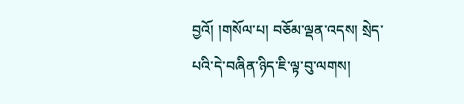བྱའོ། །གསོལ་པ། བཅོམ་ལྡན་འདས། སྲེད་པའི་དེ་བཞིན་ཉིད་ཇི་ལྟ་བུ་ལགས།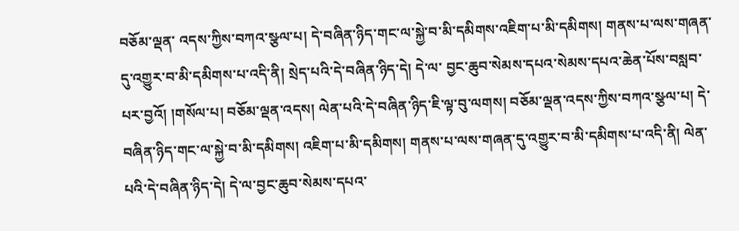བཅོམ་ལྡན་ འདས་ཀྱིས་བཀའ་སྩལ་པ། དེ་བཞིན་ཉིད་གང་ལ་སྐྱེ་བ་མི་དམིགས་འཇིག་པ་མི་དམིགས། གནས་པ་ལས་གཞན་དུ་འགྱུར་བ་མི་དམིགས་པ་འདི་ནི། སྲེད་པའི་དེ་བཞིན་ཉིད་དེ། དེ་ལ་ བྱང་ཆུབ་སེམས་དཔའ་སེམས་དཔའ་ཆེན་པོས་བསླབ་པར་བྱའོ། །གསོལ་པ། བཅོམ་ལྡན་འདས། ལེན་པའི་དེ་བཞིན་ཉིད་ཇི་ལྟ་བུ་ལགས། བཅོམ་ལྡན་འདས་ཀྱིས་བཀའ་སྩལ་པ། དེ་ བཞིན་ཉིད་གང་ལ་སྐྱེ་བ་མི་དམིགས། འཇིག་པ་མི་དམིགས། གནས་པ་ལས་གཞན་དུ་འགྱུར་བ་མི་དམིགས་པ་འདི་ནི། ལེན་པའི་དེ་བཞིན་ཉིད་དེ། དེ་ལ་བྱང་ཆུབ་སེམས་དཔའ་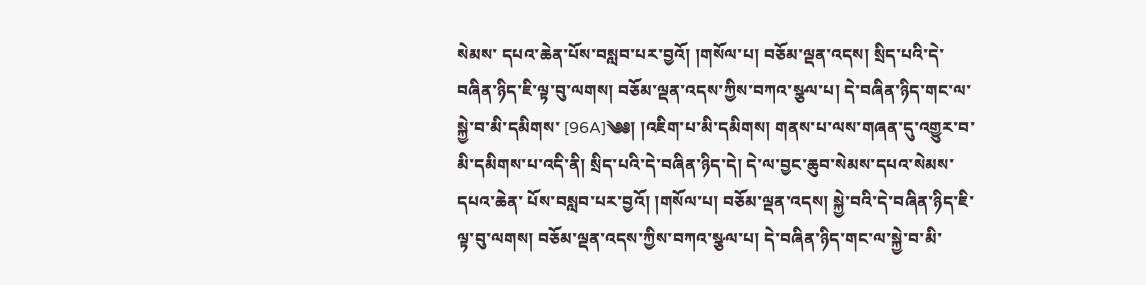སེམས་ དཔའ་ཆེན་པོས་བསླབ་པར་བྱའོ། །གསོལ་པ། བཅོམ་ལྡན་འདས། སྲིད་པའི་དེ་བཞིན་ཉིད་ཇི་ལྟ་བུ་ལགས། བཅོམ་ལྡན་འདས་ཀྱིས་བཀའ་སྩལ་པ། དེ་བཞིན་ཉིད་གང་ལ་སྐྱེ་བ་མི་དམིགས་ [96A]༄༅། །འཇིག་པ་མི་དམིགས། གནས་པ་ལས་གཞན་དུ་འགྱུར་བ་མི་དམིགས་པ་འདི་ནི། སྲིད་པའི་དེ་བཞིན་ཉིད་དེ། དེ་ལ་བྱང་ཆུབ་སེམས་དཔའ་སེམས་དཔའ་ཆེན་ པོས་བསླབ་པར་བྱའོ། །གསོལ་པ། བཅོམ་ལྡན་འདས། སྐྱེ་བའི་དེ་བཞིན་ཉིད་ཇི་ལྟ་བུ་ལགས། བཅོམ་ལྡན་འདས་ཀྱིས་བཀའ་སྩལ་པ། དེ་བཞིན་ཉིད་གང་ལ་སྐྱེ་བ་མི་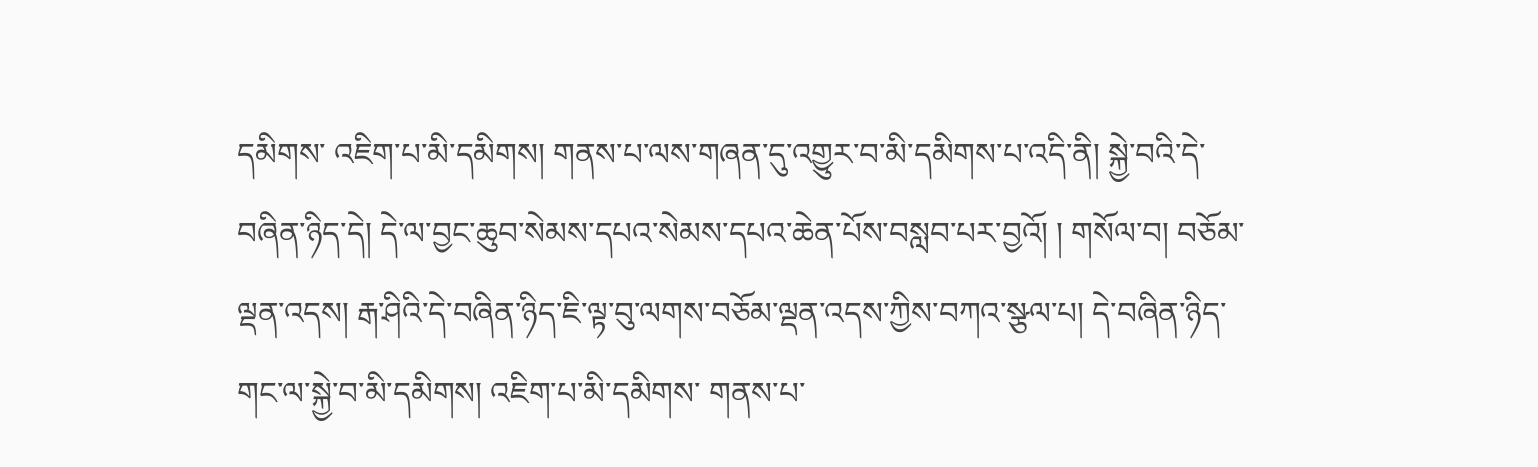དམིགས་ འཇིག་པ་མི་དམིགས། གནས་པ་ལས་གཞན་དུ་འགྱུར་བ་མི་དམིགས་པ་འདི་ནི། སྐྱེ་བའི་དེ་བཞིན་ཉིད་དེ། དེ་ལ་བྱང་ཆུབ་སེམས་དཔའ་སེམས་དཔའ་ཆེན་པོས་བསླབ་པར་བྱའོ། ། གསོལ་བ། བཅོམ་ལྡན་འདས། རྒ་ཤིའི་དེ་བཞིན་ཉིད་ཇི་ལྟ་བུ་ལགས་བཅོམ་ལྡན་འདས་ཀྱིས་བཀའ་སྩལ་པ། དེ་བཞིན་ཉིད་གང་ལ་སྐྱེ་བ་མི་དམིགས། འཇིག་པ་མི་དམིགས་ གནས་པ་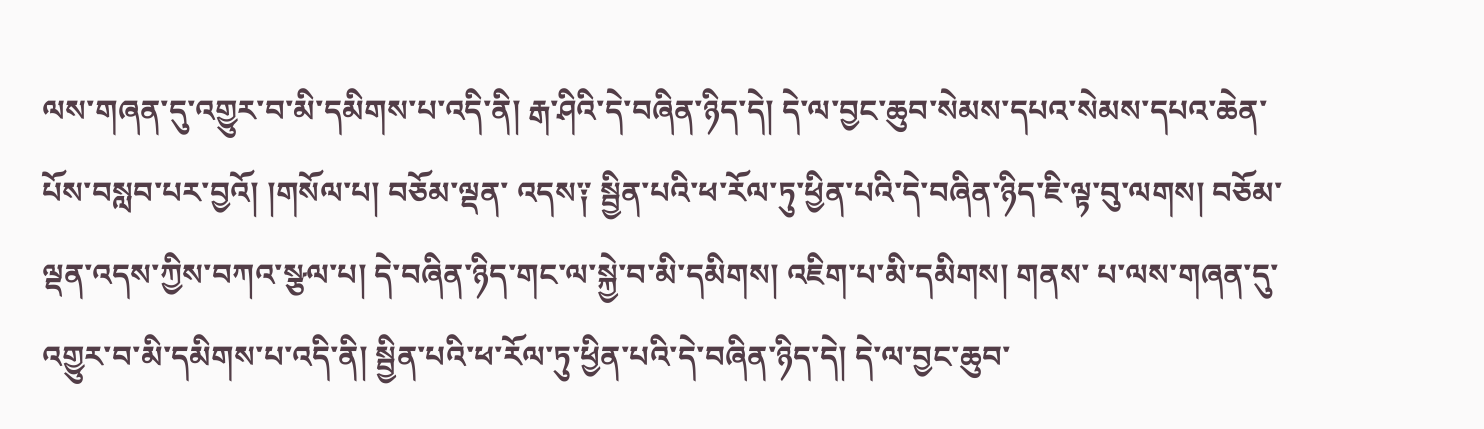ལས་གཞན་དུ་འགྱུར་བ་མི་དམིགས་པ་འདི་ནི། རྒ་ཤིའི་དེ་བཞིན་ཉིད་དེ། དེ་ལ་བྱང་ཆུབ་སེམས་དཔའ་སེམས་དཔའ་ཆེན་པོས་བསླབ་པར་བྱའོ། །གསོལ་པ། བཅོམ་ལྡན་ འདས༑ སྦྱིན་པའི་ཕ་རོལ་ཏུ་ཕྱིན་པའི་དེ་བཞིན་ཉིད་ཇི་ལྟ་བུ་ལགས། བཅོམ་ལྡན་འདས་ཀྱིས་བཀའ་སྩལ་པ། དེ་བཞིན་ཉིད་གང་ལ་སྐྱེ་བ་མི་དམིགས། འཇིག་པ་མི་དམིགས། གནས་ པ་ལས་གཞན་དུ་འགྱུར་བ་མི་དམིགས་པ་འདི་ནི། སྦྱིན་པའི་ཕ་རོལ་ཏུ་ཕྱིན་པའི་དེ་བཞིན་ཉིད་དེ། དེ་ལ་བྱང་ཆུབ་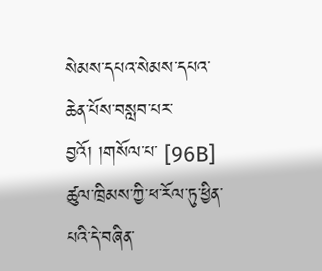སེམས་དཔའ་སེམས་དཔའ་ཆེན་པོས་བསླབ་པར་བྱའོ། །གསོལ་པ་ [96B] ཚུལ་ཁྲིམས་ཀྱི་ཕ་རོལ་ཏུ་ཕྱིན་པའི་དེ་བཞིན་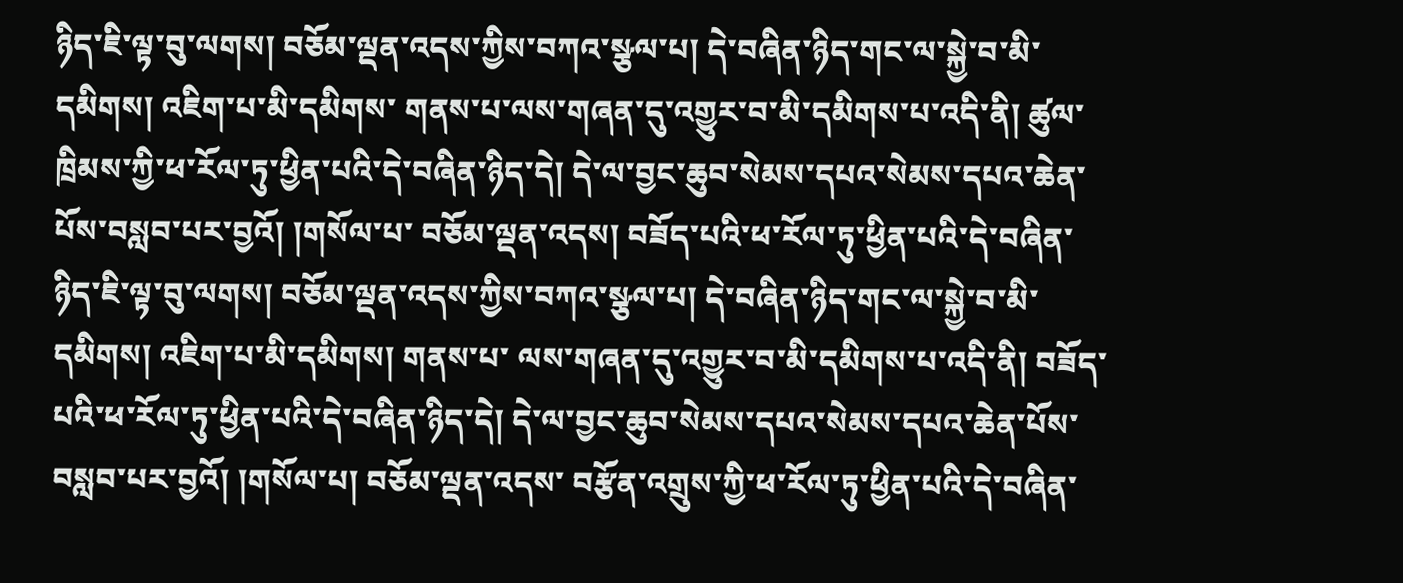ཉིད་ཇི་ལྟ་བུ་ལགས། བཅོམ་ལྡན་འདས་ཀྱིས་བཀའ་སྩལ་པ། དེ་བཞིན་ཉིད་གང་ལ་སྐྱེ་བ་མི་དམིགས། འཇིག་པ་མི་དམིགས་ གནས་པ་ལས་གཞན་དུ་འགྱུར་བ་མི་དམིགས་པ་འདི་ནི། ཚུལ་ཁྲིམས་ཀྱི་ཕ་རོལ་ཏུ་ཕྱིན་པའི་དེ་བཞིན་ཉིད་དེ། དེ་ལ་བྱང་ཆུབ་སེམས་དཔའ་སེམས་དཔའ་ཆེན་པོས་བསླབ་པར་བྱའོ། །གསོལ་པ་ བཅོམ་ལྡན་འདས། བཟོད་པའི་ཕ་རོལ་ཏུ་ཕྱིན་པའི་དེ་བཞིན་ཉིད་ཇི་ལྟ་བུ་ལགས། བཅོམ་ལྡན་འདས་ཀྱིས་བཀའ་སྩལ་པ། དེ་བཞིན་ཉིད་གང་ལ་སྐྱེ་བ་མི་དམིགས། འཇིག་པ་མི་དམིགས། གནས་པ་ ལས་གཞན་དུ་འགྱུར་བ་མི་དམིགས་པ་འདི་ནི། བཟོད་པའི་ཕ་རོལ་ཏུ་ཕྱིན་པའི་དེ་བཞིན་ཉིད་དེ། དེ་ལ་བྱང་ཆུབ་སེམས་དཔའ་སེམས་དཔའ་ཆེན་པོས་བསླབ་པར་བྱའོ། །གསོལ་པ། བཅོམ་ལྡན་འདས་ བརྩོན་འགྲུས་ཀྱི་ཕ་རོལ་ཏུ་ཕྱིན་པའི་དེ་བཞིན་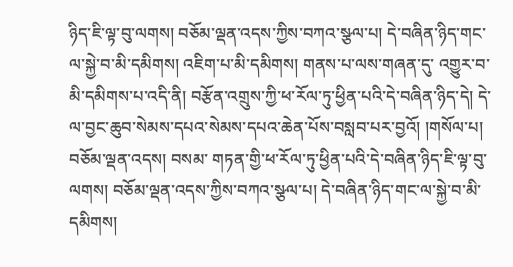ཉིད་ཇི་ལྟ་བུ་ལགས། བཅོམ་ལྡན་འདས་ཀྱིས་བཀའ་སྩལ་པ། དེ་བཞིན་ཉིད་གང་ལ་སྐྱེ་བ་མི་དམིགས། འཇིག་པ་མི་དམིགས། གནས་པ་ལས་གཞན་དུ་ འགྱུར་བ་མི་དམིགས་པ་འདི་ནི། བརྩོན་འགྲུས་ཀྱི་ཕ་རོལ་ཏུ་ཕྱིན་པའི་དེ་བཞིན་ཉིད་དེ། དེ་ལ་བྱང་ཆུབ་སེམས་དཔའ་སེམས་དཔའ་ཆེན་པོས་བསླབ་པར་བྱའོ། །གསོལ་པ། བཅོམ་ལྡན་འདས། བསམ་ གཏན་གྱི་ཕ་རོལ་ཏུ་ཕྱིན་པའི་དེ་བཞིན་ཉིད་ཇི་ལྟ་བུ་ལགས། བཅོམ་ལྡན་འདས་ཀྱིས་བཀའ་སྩལ་པ། དེ་བཞིན་ཉིད་གང་ལ་སྐྱེ་བ་མི་དམིགས།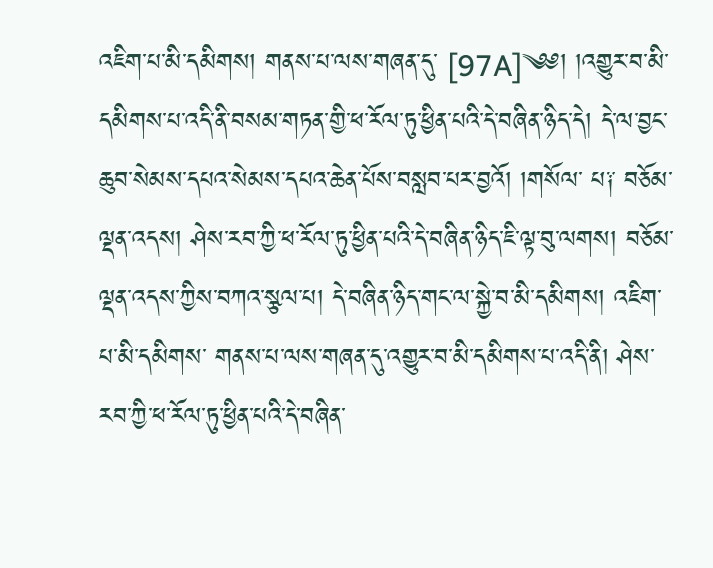འཇིག་པ་མི་དམིགས། གནས་པ་ལས་གཞན་དུ་ [97A]༄༅། །འགྱུར་བ་མི་དམིགས་པ་འདི་ནི་བསམ་གཏན་གྱི་ཕ་རོལ་ཏུ་ཕྱིན་པའི་དེ་བཞིན་ཉིད་དེ། དེ་ལ་བྱང་ཆུབ་སེམས་དཔའ་སེམས་དཔའ་ཆེན་པོས་བསླབ་པར་བྱའོ། །གསོལ་ པ༑ བཅོམ་ལྡན་འདས། ཤེས་རབ་ཀྱི་ཕ་རོལ་ཏུ་ཕྱིན་པའི་དེ་བཞིན་ཉིད་ཇི་ལྟ་བུ་ལགས། བཅོམ་ལྡན་འདས་ཀྱིས་བཀའ་སྩལ་པ། དེ་བཞིན་ཉིད་གང་ལ་སྐྱེ་བ་མི་དམིགས། འཇིག་པ་མི་དམིགས་ གནས་པ་ལས་གཞན་དུ་འགྱུར་བ་མི་དམིགས་པ་འདི་ནི། ཤེས་རབ་ཀྱི་ཕ་རོལ་ཏུ་ཕྱིན་པའི་དེ་བཞིན་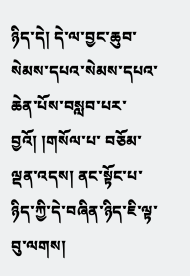ཉིད་དེ། དེ་ལ་བྱང་ཆུབ་སེམས་དཔའ་སེམས་དཔའ་ཆེན་པོས་བསླབ་པར་བྱའོ། །གསོལ་པ་ བཅོམ་ལྡན་འདས། ནང་སྟོང་པ་ཉིད་ཀྱི་དེ་བཞིན་ཉིད་ཇི་ལྟ་བུ་ལགས།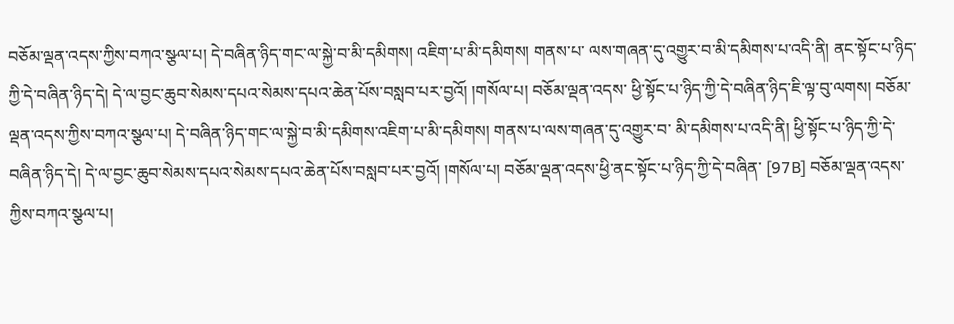བཅོམ་ལྡན་འདས་ཀྱིས་བཀའ་སྩལ་པ། དེ་བཞིན་ཉིད་གང་ལ་སྐྱེ་བ་མི་དམིགས། འཇིག་པ་མི་དམིགས། གནས་པ་ ལས་གཞན་དུ་འགྱུར་བ་མི་དམིགས་པ་འདི་ནི། ནང་སྟོང་པ་ཉིད་ཀྱི་དེ་བཞིན་ཉིད་དེ། དེ་ལ་བྱང་ཆུབ་སེམས་དཔའ་སེམས་དཔའ་ཆེན་པོས་བསླབ་པར་བྱའོ། །གསོལ་པ། བཅོམ་ལྡན་འདས་ ཕྱི་སྟོང་པ་ཉིད་ཀྱི་དེ་བཞིན་ཉིད་ཇི་ལྟ་བུ་ལགས། བཅོམ་ལྡན་འདས་ཀྱིས་བཀའ་སྩལ་པ། དེ་བཞིན་ཉིད་གང་ལ་སྐྱེ་བ་མི་དམིགས་འཇིག་པ་མི་དམིགས། གནས་པ་ལས་གཞན་དུ་འགྱུར་བ་ མི་དམིགས་པ་འདི་ནི། ཕྱི་སྟོང་པ་ཉིད་ཀྱི་དེ་བཞིན་ཉིད་དེ། དེ་ལ་བྱང་ཆུབ་སེམས་དཔའ་སེམས་དཔའ་ཆེན་པོས་བསླབ་པར་བྱའོ། །གསོལ་པ། བཅོམ་ལྡན་འདས་ཕྱི་ནང་སྟོང་པ་ཉིད་ཀྱི་དེ་བཞིན་ [97B] བཅོམ་ལྡན་འདས་ཀྱིས་བཀའ་སྩལ་པ།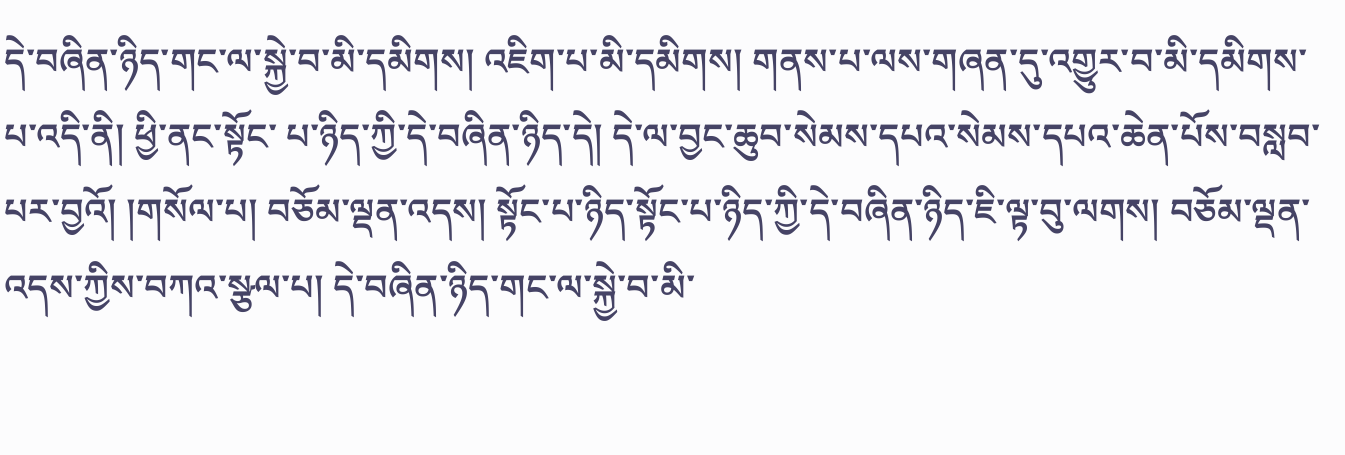དེ་བཞིན་ཉིད་གང་ལ་སྐྱེ་བ་མི་དམིགས། འཇིག་པ་མི་དམིགས། གནས་པ་ལས་གཞན་དུ་འགྱུར་བ་མི་དམིགས་པ་འདི་ནི། ཕྱི་ནང་སྟོང་ པ་ཉིད་ཀྱི་དེ་བཞིན་ཉིད་དེ། དེ་ལ་བྱང་ཆུབ་སེམས་དཔའ་སེམས་དཔའ་ཆེན་པོས་བསླབ་པར་བྱའོ། །གསོལ་པ། བཅོམ་ལྡན་འདས། སྟོང་པ་ཉིད་སྟོང་པ་ཉིད་ཀྱི་དེ་བཞིན་ཉིད་ཇི་ལྟ་བུ་ལགས། བཅོམ་ལྡན་ འདས་ཀྱིས་བཀའ་སྩལ་པ། དེ་བཞིན་ཉིད་གང་ལ་སྐྱེ་བ་མི་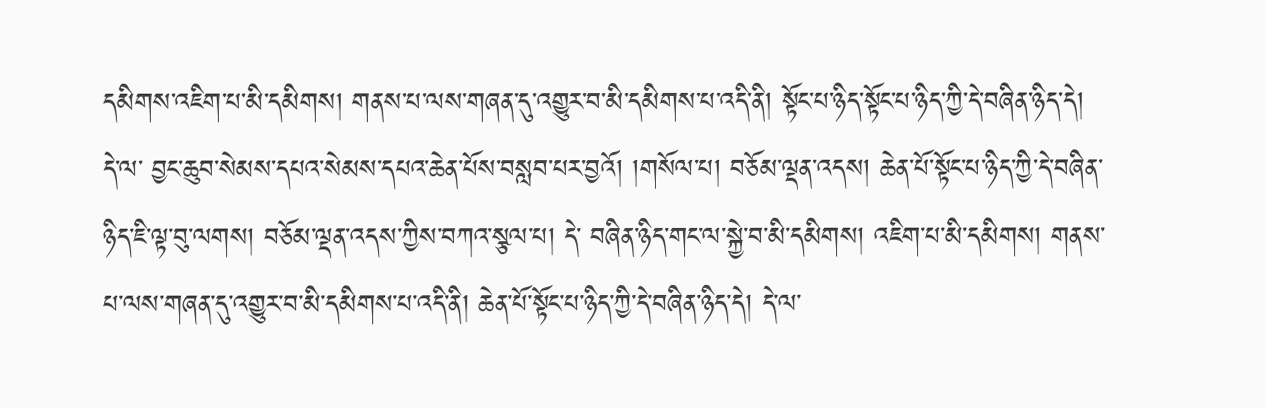དམིགས་འཇིག་པ་མི་དམིགས། གནས་པ་ལས་གཞན་དུ་འགྱུར་བ་མི་དམིགས་པ་འདི་ནི། སྟོང་པ་ཉིད་སྟོང་པ་ཉིད་ཀྱི་དེ་བཞིན་ཉིད་དེ། དེ་ལ་ བྱང་ཆུབ་སེམས་དཔའ་སེམས་དཔའ་ཆེན་པོས་བསླབ་པར་བྱའོ། །གསོལ་པ། བཅོམ་ལྡན་འདས། ཆེན་པོ་སྟོང་པ་ཉིད་ཀྱི་དེ་བཞིན་ཉིད་ཇི་ལྟ་བུ་ལགས། བཅོམ་ལྡན་འདས་ཀྱིས་བཀའ་སྩལ་པ། དེ་ བཞིན་ཉིད་གང་ལ་སྐྱེ་བ་མི་དམིགས། འཇིག་པ་མི་དམིགས། གནས་པ་ལས་གཞན་དུ་འགྱུར་བ་མི་དམིགས་པ་འདི་ནི། ཆེན་པོ་སྟོང་པ་ཉིད་ཀྱི་དེ་བཞིན་ཉིད་དེ། དེ་ལ་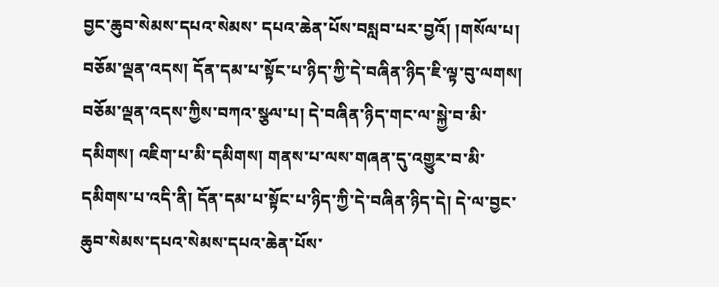བྱང་ཆུབ་སེམས་དཔའ་སེམས་ དཔའ་ཆེན་པོས་བསླབ་པར་བྱའོ། །གསོལ་པ། བཅོམ་ལྡན་འདས། དོན་དམ་པ་སྟོང་པ་ཉིད་ཀྱི་དེ་བཞིན་ཉིད་ཇི་ལྟ་བུ་ལགས། བཅོམ་ལྡན་འདས་ཀྱིས་བཀའ་སྩལ་པ། དེ་བཞིན་ཉིད་གང་ལ་སྐྱེ་བ་མི་ དམིགས། འཇིག་པ་མི་དམིགས། གནས་པ་ལས་གཞན་དུ་འགྱུར་བ་མི་དམིགས་པ་འདི་ནི། དོན་དམ་པ་སྟོང་པ་ཉིད་ཀྱི་དེ་བཞིན་ཉིད་དེ། དེ་ལ་བྱང་ཆུབ་སེམས་དཔའ་སེམས་དཔའ་ཆེན་པོས་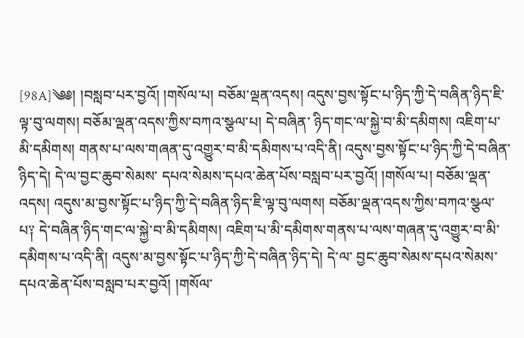[98A]༄༅། །བསླབ་པར་བྱའོ། །གསོལ་པ། བཅོམ་ལྡན་འདས། འདུས་བྱས་སྟོང་པ་ཉིད་ཀྱི་དེ་བཞིན་ཉིད་ཇི་ལྟ་བུ་ལགས། བཅོམ་ལྡན་འདས་ཀྱིས་བཀའ་སྩལ་པ། དེ་བཞིན་ ཉིད་གང་ལ་སྐྱེ་བ་མི་དམིགས། འཇིག་པ་མི་དམིགས། གནས་པ་ལས་གཞན་དུ་འགྱུར་བ་མི་དམིགས་པ་འདི་ནི། འདུས་བྱས་སྟོང་པ་ཉིད་ཀྱི་དེ་བཞིན་ཉིད་དེ། དེ་ལ་བྱང་ཆུབ་སེམས་ དཔའ་སེམས་དཔའ་ཆེན་པོས་བསླབ་པར་བྱའོ། །གསོལ་པ། བཅོམ་ལྡན་འདས། འདུས་མ་བྱས་སྟོང་པ་ཉིད་ཀྱི་དེ་བཞིན་ཉིད་ཇི་ལྟ་བུ་ལགས། བཅོམ་ལྡན་འདས་ཀྱིས་བཀའ་སྩལ་ པ༑ དེ་བཞིན་ཉིད་གང་ལ་སྐྱེ་བ་མི་དམིགས། འཇིག་པ་མི་དམིགས་གནས་པ་ལས་གཞན་དུ་འགྱུར་བ་མི་དམིགས་པ་འདི་ནི། འདུས་མ་བྱས་སྟོང་པ་ཉིད་ཀྱི་དེ་བཞིན་ཉིད་དེ། དེ་ལ་ བྱང་ཆུབ་སེམས་དཔའ་སེམས་དཔའ་ཆེན་པོས་བསླབ་པར་བྱའོ། །གསོལ་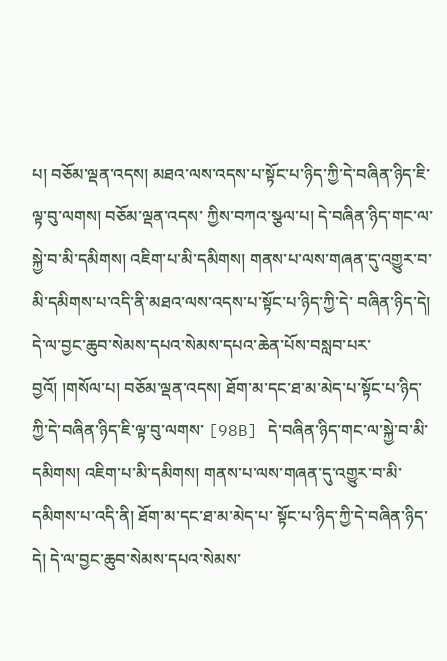པ། བཅོམ་ལྡན་འདས། མཐའ་ལས་འདས་པ་སྟོང་པ་ཉིད་ཀྱི་དེ་བཞིན་ཉིད་ཇི་ལྟ་བུ་ལགས། བཅོམ་ལྡན་འདས་ ཀྱིས་བཀའ་སྩལ་པ། དེ་བཞིན་ཉིད་གང་ལ་སྐྱེ་བ་མི་དམིགས། འཇིག་པ་མི་དམིགས། གནས་པ་ལས་གཞན་དུ་འགྱུར་བ་མི་དམིགས་པ་འདི་ནི་མཐའ་ལས་འདས་པ་སྟོང་པ་ཉིད་ཀྱི་དེ་ བཞིན་ཉིད་དེ། དེ་ལ་བྱང་ཆུབ་སེམས་དཔའ་སེམས་དཔའ་ཆེན་པོས་བསླབ་པར་བྱའོ། །གསོལ་པ། བཅོམ་ལྡན་འདས། ཐོག་མ་དང་ཐ་མ་མེད་པ་སྟོང་པ་ཉིད་ཀྱི་དེ་བཞིན་ཉིད་ཇི་ལྟ་བུ་ལགས་ [98B] དེ་བཞིན་ཉིད་གང་ལ་སྐྱེ་བ་མི་དམིགས། འཇིག་པ་མི་དམིགས། གནས་པ་ལས་གཞན་དུ་འགྱུར་བ་མི་དམིགས་པ་འདི་ནི། ཐོག་མ་དང་ཐ་མ་མེད་པ་ སྟོང་པ་ཉིད་ཀྱི་དེ་བཞིན་ཉིད་དེ། དེ་ལ་བྱང་ཆུབ་སེམས་དཔའ་སེམས་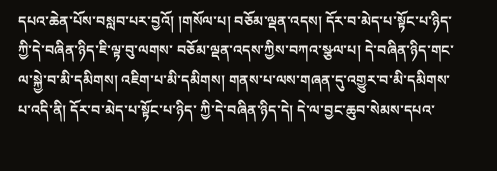དཔའ་ཆེན་པོས་བསླབ་པར་བྱའོ། །གསོལ་པ། བཅོམ་ལྡན་འདས། དོར་བ་མེད་པ་སྟོང་པ་ཉིད་ཀྱི་དེ་བཞིན་ཉིད་ཇི་ལྟ་བུ་ལགས་ བཅོམ་ལྡན་འདས་ཀྱིས་བཀའ་སྩལ་པ། དེ་བཞིན་ཉིད་གང་ལ་སྐྱེ་བ་མི་དམིགས། འཇིག་པ་མི་དམིགས། གནས་པ་ལས་གཞན་དུ་འགྱུར་བ་མི་དམིགས་པ་འདི་ནི། དོར་བ་མེད་པ་སྟོང་པ་ཉིད་ ཀྱི་དེ་བཞིན་ཉིད་དེ། དེ་ལ་བྱང་ཆུབ་སེམས་དཔའ་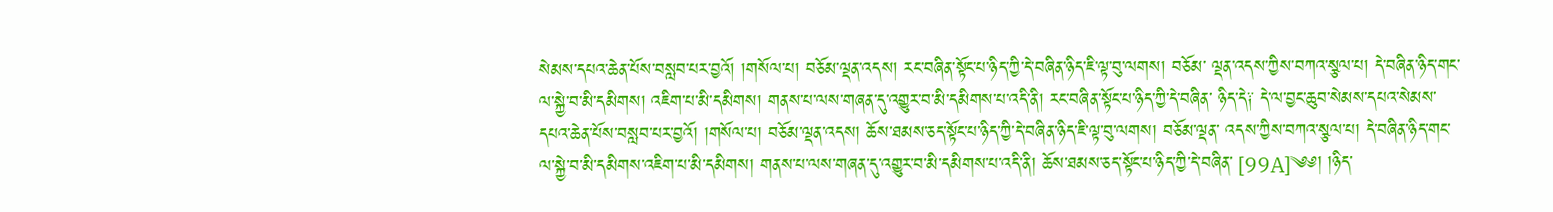སེམས་དཔའ་ཆེན་པོས་བསླབ་པར་བྱའོ། །གསོལ་པ། བཅོམ་ལྡན་འདས། རང་བཞིན་སྟོང་པ་ཉིད་ཀྱི་དེ་བཞིན་ཉིད་ཇི་ལྟ་བུ་ལགས། བཅོམ་ ལྡན་འདས་ཀྱིས་བཀའ་སྩལ་པ། དེ་བཞིན་ཉིད་གང་ལ་སྐྱེ་བ་མི་དམིགས། འཇིག་པ་མི་དམིགས། གནས་པ་ལས་གཞན་དུ་འགྱུར་བ་མི་དམིགས་པ་འདི་ནི། རང་བཞིན་སྟོང་པ་ཉིད་ཀྱི་དེ་བཞིན་ ཉིད་དེ༑ དེ་ལ་བྱང་ཆུབ་སེམས་དཔའ་སེམས་དཔའ་ཆེན་པོས་བསླབ་པར་བྱའོ། །གསོལ་པ། བཅོམ་ལྡན་འདས། ཆོས་ཐམས་ཅད་སྟོང་པ་ཉིད་ཀྱི་དེ་བཞིན་ཉིད་ཇི་ལྟ་བུ་ལགས། བཅོམ་ལྡན་ འདས་ཀྱིས་བཀའ་སྩལ་པ། དེ་བཞིན་ཉིད་གང་ལ་སྐྱེ་བ་མི་དམིགས་འཇིག་པ་མི་དམིགས། གནས་པ་ལས་གཞན་དུ་འགྱུར་བ་མི་དམིགས་པ་འདི་ནི། ཆོས་ཐམས་ཅད་སྟོང་པ་ཉིད་ཀྱི་དེ་བཞིན་ [99A]༄༅། །ཉིད་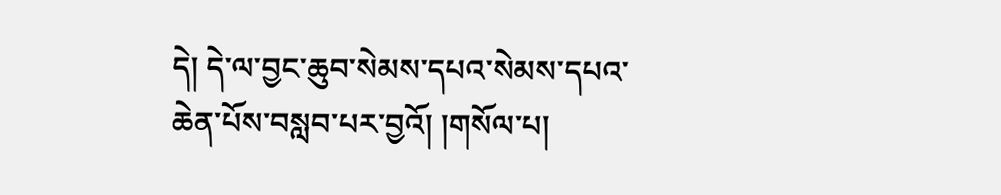དེ། དེ་ལ་བྱང་ཆུབ་སེམས་དཔའ་སེམས་དཔའ་ཆེན་པོས་བསླབ་པར་བྱའོ། །གསོལ་པ།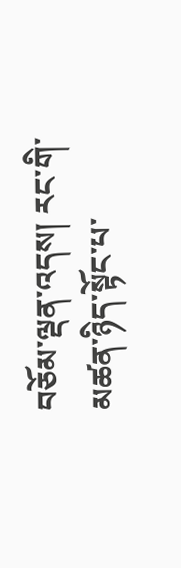བཅོམ་ལྡན་འདས། རང་གི་མཚན་ཉིད་སྟོང་པ་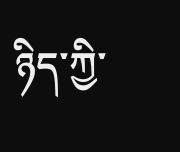ཉིད་ཀྱི་